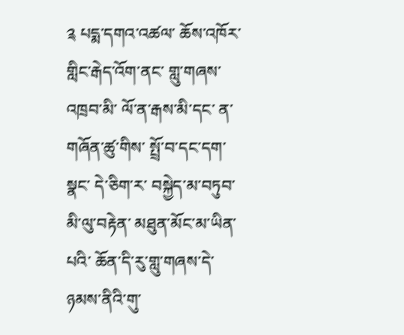༉ པདྨ་དགའ་འཚལ་ ཆོས་འཁོར་གླིང་རྒེད་འོག་ནང་ གླུ་གཞས་འཁྲབ་མི་ ལོ་ན་རྒས་མི་དང་ ན་གཞོན་ཚུ་གིས་ སྤྲོ་བ་དང་དག་སྣང་ དེ་ཅིག་ར་ བསྐྱེད་མ་བཏུབ་མི་ལུ་བརྟེན་ མཐུན་མོང་མ་ཡིན་པའི་ ཆོན་དི་རུ་གླུ་གཞས་དེ་ ཉམས་ནིའི་གུ་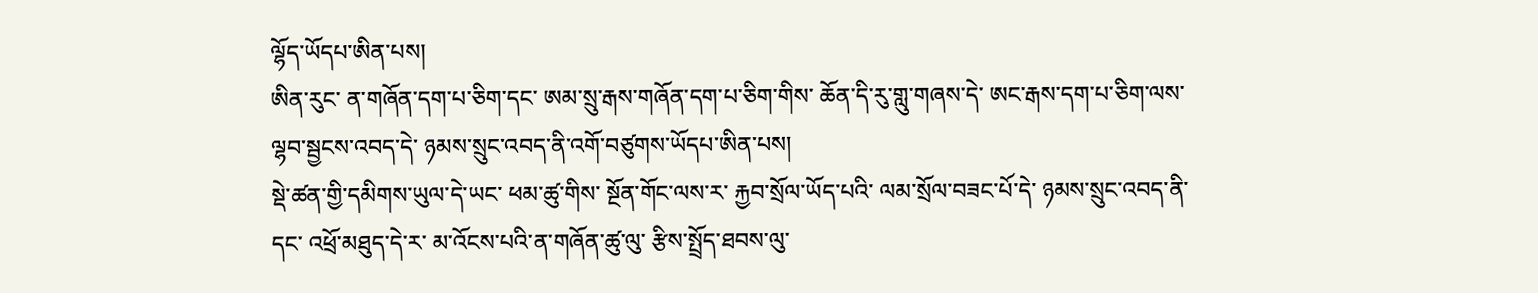ལྷོད་ཡོདཔ་ཨིན་པས།
ཨིན་རུང་ ན་གཞོན་དག་པ་ཅིག་དང་ ཨམ་སྲུ་རྒས་གཞོན་དག་པ་ཅིག་གིས་ ཆོན་དི་རུ་གླུ་གཞས་དེ་ ཨང་རྒས་དག་པ་ཅིག་ལས་ ལྷབ་སྦྱངས་འབད་དེ་ ཉམས་སྲུང་འབད་ནི་འགོ་བཙུགས་ཡོདཔ་ཨིན་པས།
སྡེ་ཚན་གྱི་དམིགས་ཡུལ་དེ་ཡང་ ཕམ་ཚུ་གིས་ སྔོན་གོང་ལས་ར་ རྐྱབ་སྲོལ་ཡོད་པའི་ ལམ་སྲོལ་བཟང་པོ་དེ་ ཉམས་སྲུང་འབད་ནི་དང་ འཕྲོ་མཐུད་དེ་ར་ མ་འོངས་པའི་ན་གཞོན་ཚུ་ལུ་ རྩིས་སྤྲོད་ཐབས་ལུ་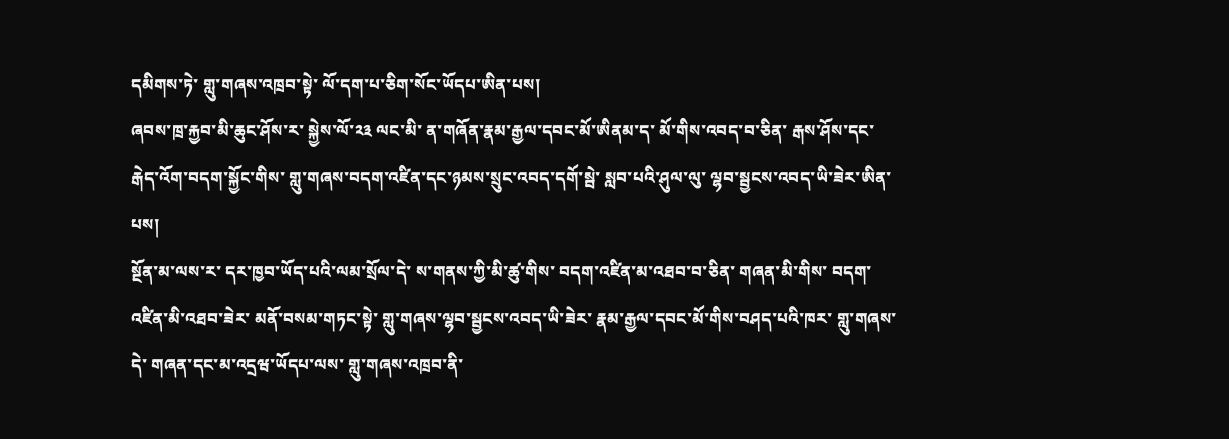དམིགས་ཏེ་ གླུ་གཞས་འཁྲབ་སྟེ་ ལོ་དག་པ་ཅིག་སོང་ཡོདཔ་ཨིན་པས།
ཞབས་ཁྲ་རྐྱབ་མི་ཆུང་ཤོས་ར་ སྐྱེས་ལོ་༢༣ ལང་མི་ ན་གཞོན་རྣམ་རྒྱལ་དབང་མོ་ཨིནམ་ད་ མོ་གིས་འབད་བ་ཅིན་ རྒས་ཤོས་དང་རྒེད་འོག་བདག་སྐྱོང་གིས་ གླུ་གཞས་བདག་འཛིན་དང་ཉམས་སྲུང་འབད་དགོ་སྦེ་ སླབ་པའི་ཤུལ་ལུ་ ལྷབ་སྦྱངས་འབད་ཡི་ཟེར་ཨིན་པས།
སྔོན་མ་ལས་ར་ དར་ཁྱབ་ཡོད་པའི་ལམ་སྲོལ་དེ་ ས་གནས་ཀྱི་མི་ཚུ་གིས་ བདག་འཛིན་མ་འཐབ་བ་ཅིན་ གཞན་མི་གིས་ བདག་འཛིན་མི་འཐབ་ཟེར་ མནོ་བསམ་གཏང་སྟེ་ གླུ་གཞས་ལྷབ་སྦྱངས་འབད་ཡི་ཟེར་ རྣམ་རྒྱལ་དབང་མོ་གིས་བཤད་པའི་ཁར་ གླུ་གཞས་དེ་ གཞན་དང་མ་འདྲཝ་ཡོདཔ་ལས་ གླུ་གཞས་འཁྲབ་ནི་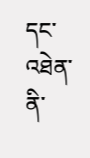དང་ འཐེན་ནི་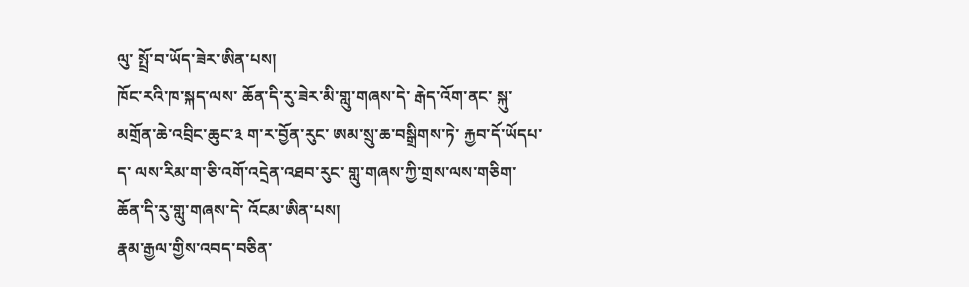ལུ་ སྤྲོ་བ་ཡོད་ཟེར་ཨིན་པས།
ཁོང་རའི་ཁ་སྐད་ལས་ ཆོན་དི་རུ་ཟེར་མི་གླུ་གཞས་དེ་ རྒེད་འོག་ནང་ སྐུ་མགྲོན་ཆེ་འབྲིང་ཆུང་༣ ག་ར་བྱོན་རུང་ ཨམ་སྲུ་ཆ་བསྒྲིགས་ཏེ་ རྐྱབ་དོ་ཡོདཔ་ད་ ལས་རིམ་ག་ཅི་འགོ་འདྲེན་འཐབ་རུང་ གླུ་གཞས་ཀྱི་གྲས་ལས་གཅིག་ ཆོན་དི་རུ་གླུ་གཞས་དེ་ འོངམ་ཨིན་པས།
རྣམ་རྒྱལ་གྱིས་འབད་བཅིན་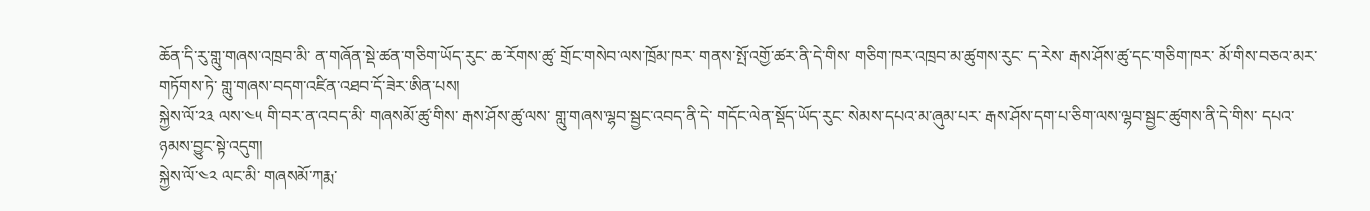ཆོན་དི་རུ་གླུ་གཞས་འཁྲབ་མི་ ན་གཞོན་སྡེ་ཚན་གཅིག་ཡོད་རུང་ ཆ་རོགས་ཚུ་ གྲོང་གསེབ་ལས་ཁྲོམ་ཁར་ གནས་སྤོ་འགྱོ་ཚར་ནི་དེ་གིས་ གཅིག་ཁར་འཁྲབ་མ་ཚུགས་རུང་ ད་རེས་ རྒས་ཤོས་ཚུ་དང་གཅིག་ཁར་ མོ་གིས་བཅའ་མར་གཏོགས་ཏེ་ གླུ་གཞས་བདག་འཛིན་འཐབ་དོ་ཟེར་ཨིན་པས།
སྐྱེས་ལོ་༢༣ ལས་༤༥ གི་བར་ན་འབད་མི་ གཞསམོ་ཚུ་གིས་ རྒས་ཤོས་ཚུ་ལས་ གླུ་གཞས་ལྷབ་སྦྱང་འབད་ནི་དེ་ གདོང་ལེན་སྡོད་ཡོད་རུང་ སེམས་དཔའ་མ་ཞུམ་པར་ རྒས་ཤོས་དག་པ་ཅིག་ལས་ལྷབ་སྦྱང་ཚུགས་ནི་དེ་གིས་ དཔའ་ཉམས་བྱུང་སྟེ་འདུག།
སྐྱེས་ལོ་༤༢ ལང་མི་ གཞསམོ་ཀརྨ་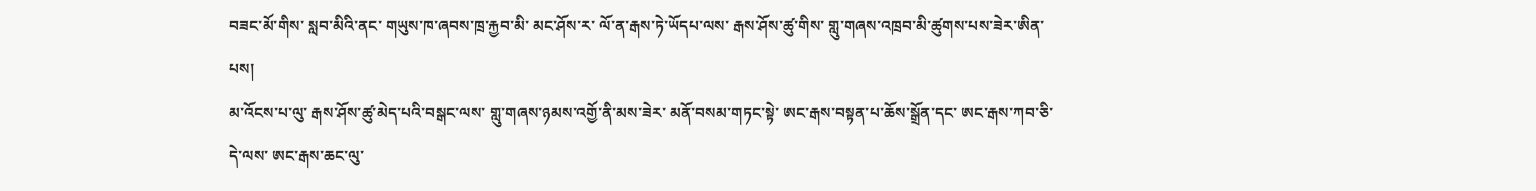བཟང་མོ་གིས་ སླབ་མིའི་ནང་ གཡུས་ཁ་ཞབས་ཁྲ་རྐྱབ་མི་ མང་ཤོས་ར་ ལོ་ན་རྒས་ཏེ་ཡོདཔ་ལས་ རྒས་ཤོས་ཚུ་གིས་ གླུ་གཞས་འཁྲབ་མི་ཚུགས་པས་ཟེར་ཨིན་པས།
མ་འོངས་པ་ལུ་ རྒས་ཤོས་ཚུ་མེད་པའི་བསྒང་ལས་ གླུ་གཞས་ཉམས་འགྱོ་ནི་མས་ཟེར་ མནོ་བསམ་གཏང་སྟེ་ ཨང་རྒས་བསྟན་པ་ཆོས་སྒྲོན་དང་ ཨང་རྒས་ཀབ་ཅི་ དེ་ལས་ ཨང་རྒས་ཆང་ལུ་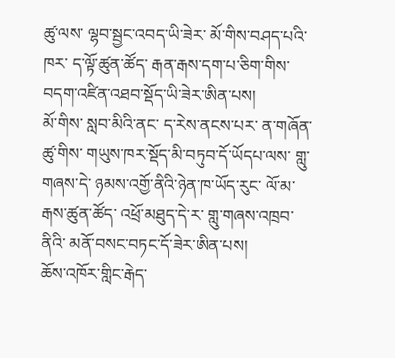ཚུ་ལས་ ལྷབ་སྦྱང་འབད་ཡི་ཟེར་ མོ་གིས་བཤད་པའི་ཁར་ ད་ལྟོ་ཚུན་ཚོད་ རྒན་རྒས་དག་པ་ཅིག་གིས་ བདག་འཛིན་འཐབ་སྡོད་ཡི་ཟེར་ཨིན་པས།
མོ་གིས་ སླབ་མིའི་ནང་ ད་རེས་ནངས་པར་ ན་གཞོན་ཚུ་གིས་ གཡུས་ཁར་སྡོད་མི་བཏུབ་དོ་ཡོདཔ་ལས་ གླུ་གཞས་དེ་ ཉམས་འགྱོ་ནིའི་ཉེན་ཁ་ཡོད་རུང་ ལོ་མ་རྒས་ཚུན་ཚོད་ འཕྲོ་མཐུད་དེ་ར་ གླུ་གཞས་འཁྲབ་ནིའི་ མནོ་བསང་བཏང་དོ་ཟེར་ཨིན་པས།
ཆོས་འཁོར་གླིང་རྒེད་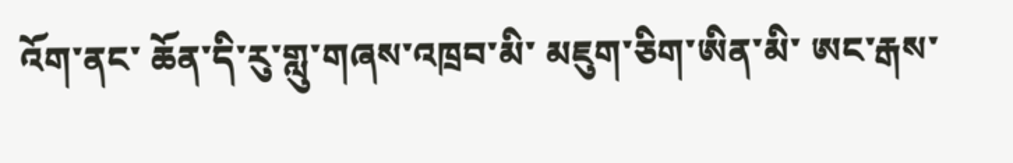འོག་ནང་ ཆོན་དི་རུ་གླུ་གཞས་འཁྲབ་མི་ མཇུག་ཅིག་ཨིན་མི་ ཨང་རྒས་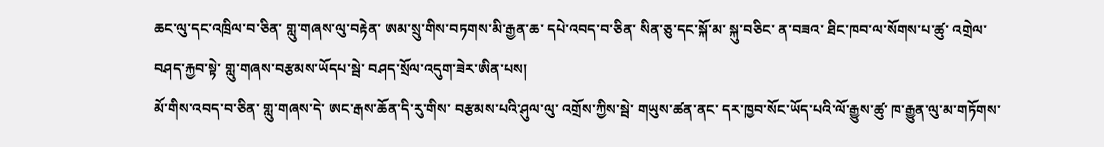ཆང་ལུ་དང་འཁྲིལ་བ་ཅིན་ གླུ་གཞས་ལུ་བརྟེན་ ཨམ་སྲུ་གིས་བཏགས་མི་རྒྱན་ཆ་ དཔེ་འབད་བ་ཅིན་ སིན་ཅུ་དང་སྐོ་མ་ སྐུ་བཅིང་ ན་བཟའ་ ཐིང་ཁབ་ལ་སོགས་པ་ཚུ་ འགྲེལ་བཤད་རྐྱབ་སྟེ་ གླུ་གཞས་བརྩམས་ཡོདཔ་སྦེ་ བཤད་སྲོལ་འདུག་ཟེར་ཨིན་པས།
མོ་གིས་འབད་བ་ཅིན་ གླུ་གཞས་དེ་ ཨང་རྒས་ཆོན་དི་རུ་གིས་ བརྩམས་པའི་ཤུལ་ལུ་ འགྲོས་ཀྱིས་སྦེ་ གཡུས་ཚན་ནང་ དར་ཁྱབ་སོང་ཡོད་པའི་ལོ་རྒྱུས་ཚུ་ ཁ་རྒྱུན་ལུ་མ་གཏོགས་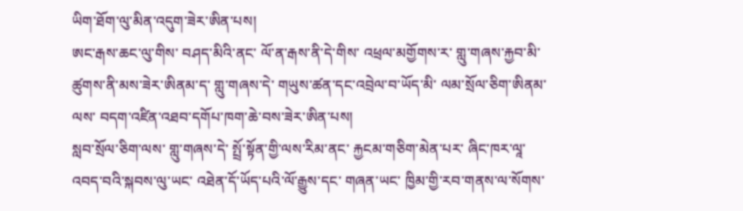ཡིག་ཐོག་ལུ་མིན་འདུག་ཟེར་ཨིན་པས།
ཨང་རྒས་ཆང་ལུ་གིས་ བཤད་མིའི་ནང་ ལོ་ན་རྒས་ནི་དེ་གིས་ འཕྲལ་མགྱོགས་ར་ གླུ་གཞས་རྐྱབ་མི་ཚུགས་ནི་མས་ཟེར་ཨིནམ་ད་ གླུ་གཞས་དེ་ གཡུས་ཚན་དང་འབྲེལ་བ་ཡོད་མི་ ལམ་སྲོལ་ཅིག་ཨིནམ་ལས་ བདག་འཛིན་འཐབ་དགོཔ་ཁག་ཆེ་བས་ཟེར་ཨིན་པས།
སླབ་སྲོལ་ཅིག་ལས་ གླུ་གཞས་དེ་ སྤྲོ་སྟོན་གྱི་ལས་རིམ་ནང་ རྐྱངམ་གཅིག་མེན་པར་ ཞིང་ཁར་ལཱ་འབད་བའི་སྐབས་ལུ་ཡང་ འཐེན་དོ་ཡོད་པའི་ལོ་རྒྱུས་དང་ གཞན་ཡང་ ཁྱིམ་གྱི་རབ་གནས་ལ་སོགས་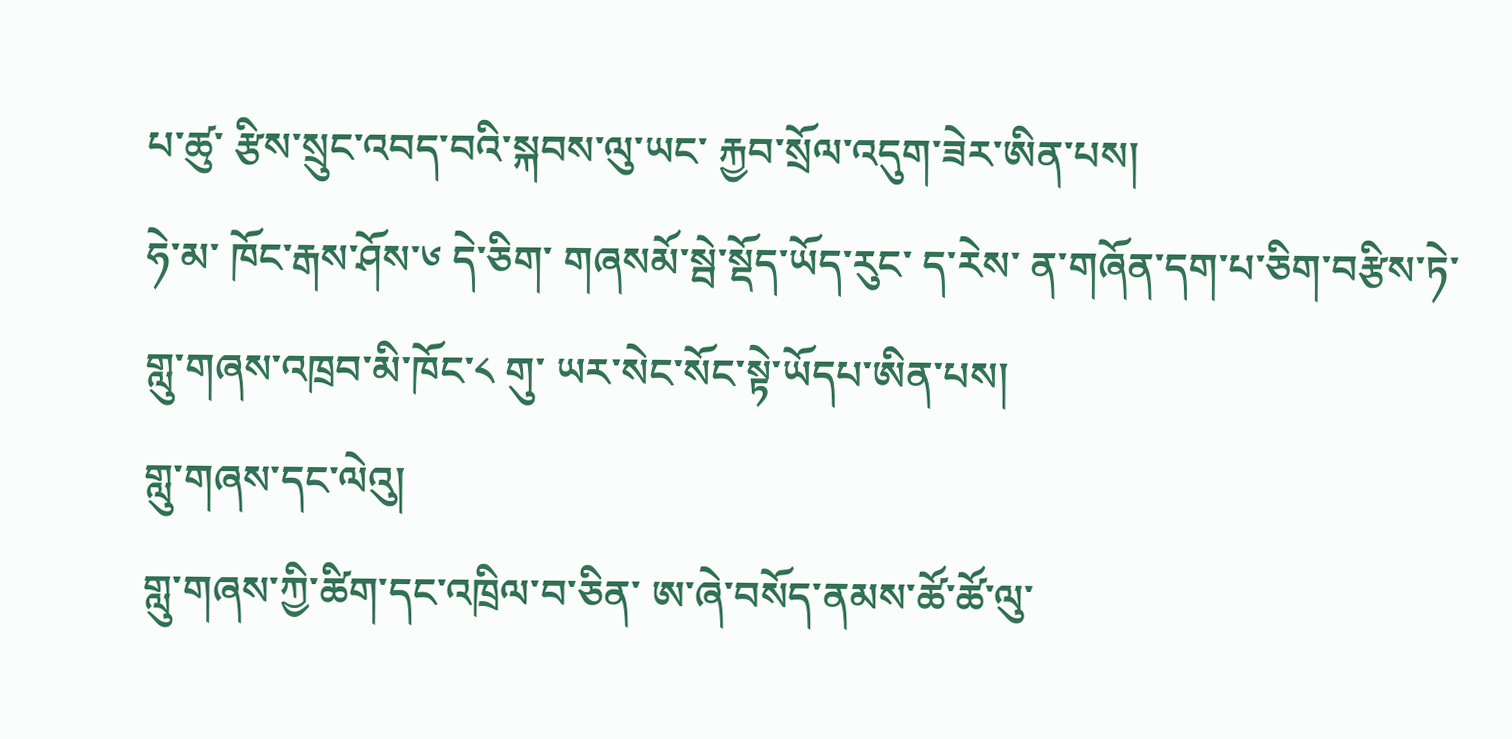པ་ཚུ་ རྩིས་སྲུང་འབད་བའི་སྐབས་ལུ་ཡང་ རྐྱབ་སྲོལ་འདུག་ཟེར་ཨིན་པས།
ཧེ་མ་ ཁོང་རྒས་ཤོས་༦ དེ་ཅིག་ གཞསམོ་སྦེ་སྡོད་ཡོད་རུང་ ད་རེས་ ན་གཞོན་དག་པ་ཅིག་བརྩིས་ཏེ་ གླུ་གཞས་འཁྲབ་མི་ཁོང་༨ གུ་ ཡར་སེང་སོང་སྟེ་ཡོདཔ་ཨིན་པས།
གླུ་གཞས་དང་ལེའུ།
གླུ་གཞས་ཀྱི་ཚིག་དང་འཁྲིལ་བ་ཅིན་ ཨ་ཞེ་བསོད་ནམས་ཚོ་ཚོ་ལུ་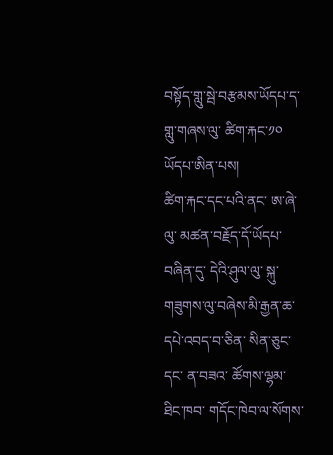བསྟོད་གླུ་སྦེ་བརྩམས་ཡོདཔ་ད་ གླུ་གཞས་ལུ་ ཚིག་རྐང་༡༠ ཡོདཔ་ཨིན་པས།
ཚིག་རྐང་དང་པའི་ནང་ ཨ་ཞེ་ལུ་ མཚན་བརྗོད་དོ་ཡོདཔ་བཞིན་དུ་ དེའི་ཤུལ་ལུ་ སྐུ་གཟུགས་ལུ་བཞེས་མི་རྒྱན་ཆ་ དཔེ་འབད་བ་ཅིན་ སིན་ཅུང་དང་ ན་བཟའ་ ཚོགས་ལྷམ་ ཐིང་ཁབ་ གདོང་ཁེབ་ལ་སོགས་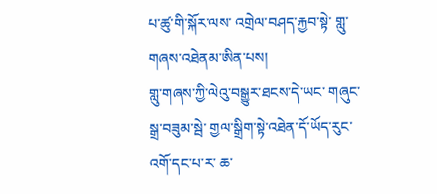པ་ཚུ་གི་སྐོར་ལས་ འགྲེལ་བཤད་རྐྱབ་སྟེ་ གླུ་གཞས་འཐེནམ་ཨིན་པས།
གླུ་གཞས་ཀྱི་ལེའུ་བསྒྱུར་ཐངས་དེ་ཡང་ གཞུང་སྒྲ་བཟུམ་སྦེ་ གྱལ་སྒྲིག་སྟེ་འཐེན་དོ་ཡོད་རུང་ འགོ་དང་པ་ར་ ཆ་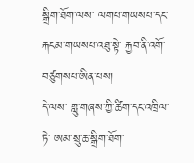སྒྲིག་ཐོག་ལས་ ལགཔ་གཡསཔ་དང་ རྐངམ་གཡསཔ་འཐུ་སྟེ་ རྐྱབ་ནི་འགོ་བཙུགསཔ་ཨིན་པས།
དེ་ལས་ གླུ་གཞས་ཀྱི་ཚིག་དང་འཁྲིལ་ཏེ་ ཨམ་སྲུ་ཆ་སྒྲིག་ཐོག་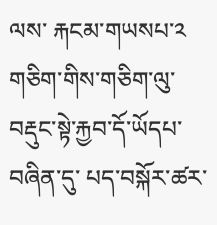ལས་ རྐངམ་གཡསཔ་༢ གཅིག་གིས་གཅིག་ལུ་བརྡུང་སྟེ་རྐྱབ་དོ་ཡོདཔ་བཞིན་དུ་ པད་བསྐོར་ཚར་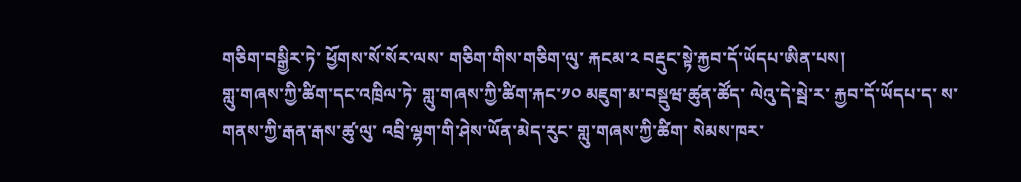གཅིག་བསྒྱིར་ཏེ་ ཕྱོགས་སོ་སོར་ལས་ གཅིག་གིས་གཅིག་ལུ་ རྐངམ་༢ བརྡུང་སྟེ་རྐྱབ་དོ་ཡོདཔ་ཨིན་པས།
གླུ་གཞས་ཀྱི་ཚིག་དང་འཁྲིལ་ཏེ་ གླུ་གཞས་ཀྱི་ཚིག་རྐང་༡༠ མཇུག་མ་བསྡུཝ་ཚུན་ཚོད་ ལེའུ་དེ་སྦེ་ར་ རྐྱབ་དོ་ཡོདཔ་ད་ ས་གནས་ཀྱི་རྒན་རྒས་ཚུ་ལུ་ འབྲི་ལྷག་གི་ཤེས་ཡོན་མེད་རུང་ གླུ་གཞས་ཀྱི་ཚིག་ སེམས་ཁར་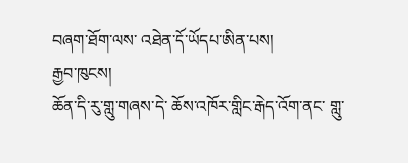བཞག་ཐོག་ལས་ འཐེན་དོ་ཡོདཔ་ཨིན་པས།
རྒྱབ་ཁུངས།
ཆོན་དི་རུ་གླུ་གཞས་དེ་ ཆོས་འཁོར་གླིང་རྒེད་འོག་ནང་ གླུ་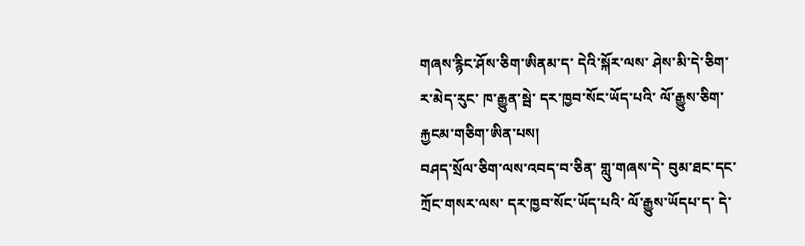གཞས་རྙིང་ཤོས་ཅིག་ཨིནམ་ད་ དེའི་སྐོར་ལས་ ཤེས་མི་དེ་ཅིག་ར་མེད་རུང་ ཁ་རྒྱུན་སྦེ་ དར་ཁྱབ་སོང་ཡོད་པའི་ ལོ་རྒྱུས་ཅིག་རྐྱངམ་གཅིག་ཨིན་པས།
བཤད་སྲོལ་ཅིག་ལས་འབད་བ་ཅིན་ གླུ་གཞས་དེ་ བུམ་ཐང་དང་ ཀྲོང་གསར་ལས་ དར་ཁྱབ་སོང་ཡོད་པའི་ ལོ་རྒྱུས་ཡོདཔ་ད་ དེ་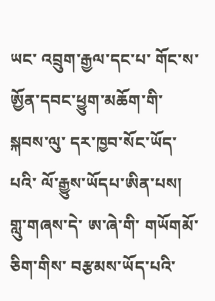ཡང་ འབྲུག་རྒྱལ་དང་པ་ གོང་ས་ཨྱོན་དབང་ཕྱུག་མཆོག་གི་སྐབས་ལུ་ དར་ཁྱབ་སོང་ཡོད་པའི་ ལོ་རྒྱུས་ཡོདཔ་ཨིན་པས།
གླུ་གཞས་དེ་ ཨ་ཞེ་གི་ གཡོགམོ་ཅིག་གིས་ བརྩམས་ཡོད་པའི་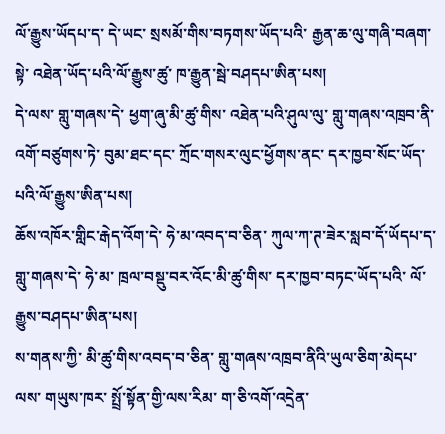ལོ་རྒྱུས་ཡོདཔ་ད་ དེ་ཡང་ སྲསམོ་གིས་བཏགས་ཡོད་པའི་ རྒྱན་ཆ་ལུ་གཞི་བཞག་སྟེ་ འཐེན་ཡོད་པའི་ལོ་རྒྱུས་ཚུ་ ཁ་རྒྱུན་སྦེ་བཤདཔ་ཨིན་པས།
དེ་ལས་ གླུ་གཞས་དེ་ ཕྱག་ཞུ་མི་ཚུ་གིས་ འཐེན་པའི་ཤུལ་ལུ་ གླུ་གཞས་འཁྲབ་ནི་འགོ་བཙུགས་ཏེ་ བུམ་ཐང་དང་ ཀྲོང་གསར་ལུང་ཕྱོགས་ནང་ དར་ཁྱབ་སོང་ཡོད་པའི་ལོ་རྒྱུས་ཨིན་པས།
ཆོས་འཁོར་གླིང་རྒེད་འོག་དེ་ ཧེ་མ་འབད་བ་ཅིན་ ཀུལ་ཀ་ཊ་ཟེར་སླབ་དོ་ཡོདཔ་ད་ གླུ་གཞས་དེ་ ཧེ་མ་ ཁྲལ་བསྡུ་བར་འོང་མི་ཚུ་གིས་ དར་ཁྱབ་བཏང་ཡོད་པའི་ ལོ་རྒྱུས་བཤདཔ་ཨིན་པས།
ས་གནས་ཀྱི་ མི་ཚུ་གིས་འབད་བ་ཅིན་ གླུ་གཞས་འཁྲབ་ནིའི་ཡུལ་ཅིག་མེདཔ་ལས་ གཡུས་ཁར་ སྤྲོ་སྟོན་གྱི་ལས་རིམ་ ག་ཅི་འགོ་འདྲེན་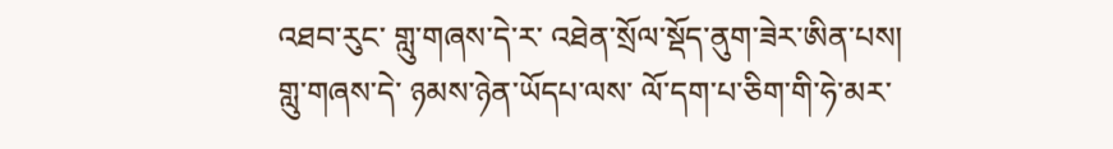འཐབ་རུང་ གླུ་གཞས་དེ་ར་ འཐེན་སྲོལ་སྡོད་ནུག་ཟེར་ཨིན་པས།
གླུ་གཞས་དེ་ ཉམས་ཉེན་ཡོདཔ་ལས་ ལོ་དག་པ་ཅིག་གི་ཧེ་མར་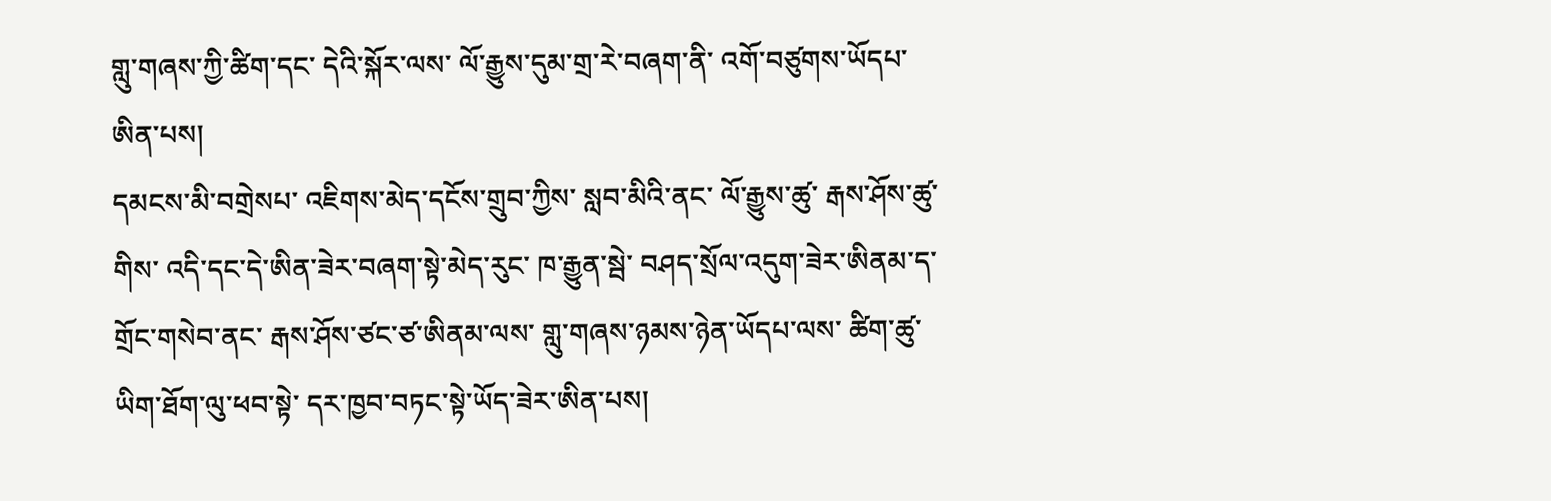གླུ་གཞས་ཀྱི་ཚིག་དང་ དེའི་སྐོར་ལས་ ལོ་རྒྱུས་དུམ་གྲ་རེ་བཞག་ནི་ འགོ་བཙུགས་ཡོདཔ་ཨིན་པས།
དམངས་མི་བགྲེསཔ་ འཇིགས་མེད་དངོས་གྲུབ་ཀྱིས་ སླབ་མིའི་ནང་ ལོ་རྒྱུས་ཚུ་ རྒས་ཤོས་ཚུ་གིས་ འདི་དང་དེ་ཨིན་ཟེར་བཞག་སྟེ་མེད་རུང་ ཁ་རྒྱུན་སྦེ་ བཤད་སྲོལ་འདུག་ཟེར་ཨིནམ་ད་ གྲོང་གསེབ་ནང་ རྒས་ཤོས་ཙང་ཙ་ཨིནམ་ལས་ གླུ་གཞས་ཉམས་ཉེན་ཡོདཔ་ལས་ ཚིག་ཚུ་ཡིག་ཐོག་ལུ་ཕབ་སྟེ་ དར་ཁྱབ་བཏང་སྟེ་ཡོད་ཟེར་ཨིན་པས།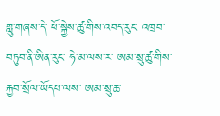གླུ་གཞས་དེ་ ཕོ་སྐྱེས་ཚུ་གིས་འབད་རུང་ འཁྲབ་བཏུབ་ནི་ཨིན་རུང་ ཧེ་མ་ལས་ར་ ཨམ་སྲུ་ཚུ་གིས་ རྐྱབ་སྲོལ་ཡོདཔ་ལས་ ཨམ་སྲུ་ཆ་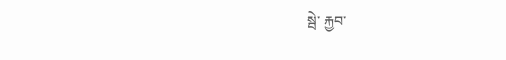སྦེ་ རྐྱབ་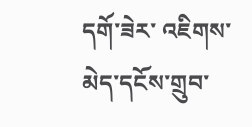དགོ་ཟེར་ འཇིགས་མེད་དངོས་གྲུབ་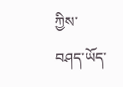ཀྱིས་ བཤད་ཡོད་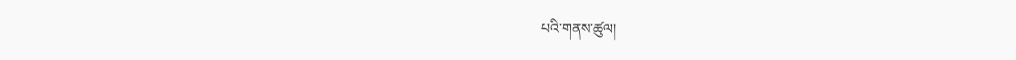པའི་གནས་ཚུལ།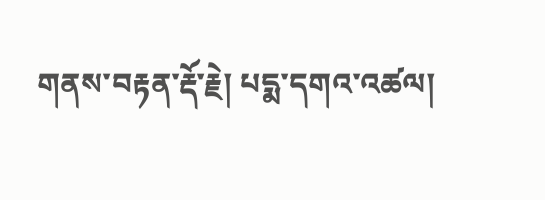གནས་བརྟན་རྡོ་རྗེ། པདྨ་དགའ་འཚལ།